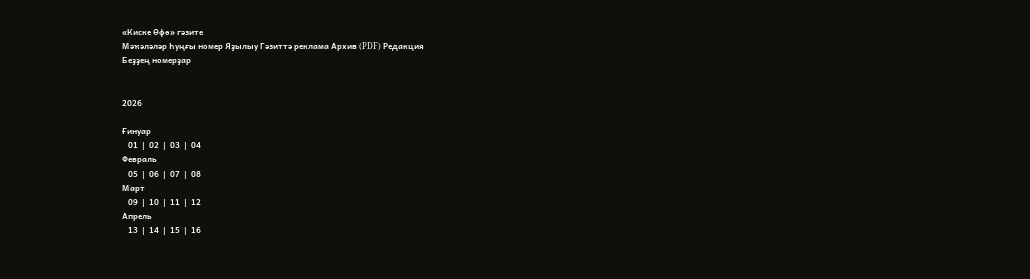«Киске Өфө» гәзите
Мәҡәләләр Һуңғы номер Яҙылыу Гәзиттә реклама Архив (PDF) Редакция
Беҙҙең номерҙар


2026

Ғинуар
   01  |  02  |  03  |  04
Февраль
   05  |  06  |  07  |  08
Март
   09  |  10  |  11  |  12
Апрель
   13  |  14  |  15  |  16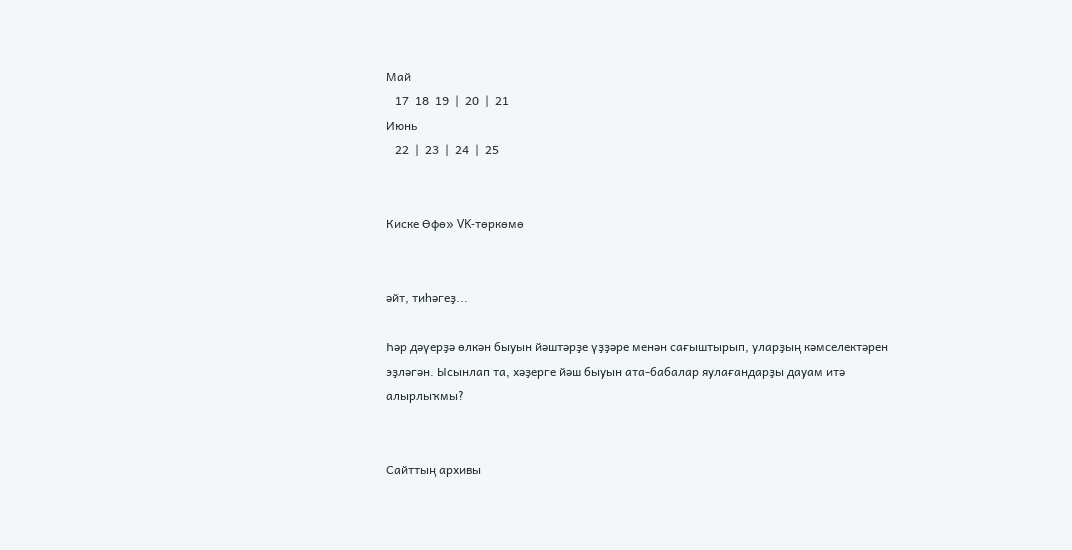Май
   17  18  19  |  20  |  21
Июнь
   22  |  23  |  24  |  25


Киске Өфө» VK-төркөмө


әйт, тиһәгеҙ...

Һәр дәүерҙә өлкән быуын йәштәрҙе үҙҙәре менән сағыштырып, уларҙың кәмселектәрен эҙләгән. Ысынлап та, хәҙерге йәш быуын ата-бабалар яулағандарҙы дауам итә алырлыҡмы?


Сайттың архивы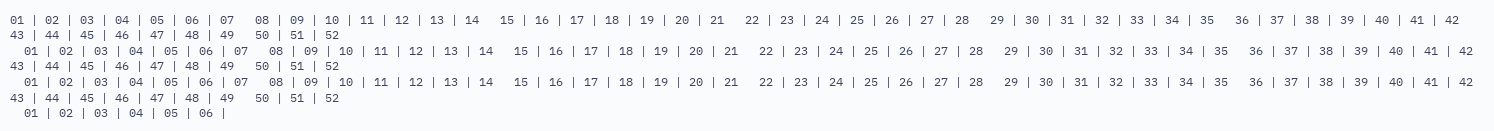01 | 02 | 03 | 04 | 05 | 06 | 07   08 | 09 | 10 | 11 | 12 | 13 | 14   15 | 16 | 17 | 18 | 19 | 20 | 21   22 | 23 | 24 | 25 | 26 | 27 | 28   29 | 30 | 31 | 32 | 33 | 34 | 35   36 | 37 | 38 | 39 | 40 | 41 | 42   43 | 44 | 45 | 46 | 47 | 48 | 49   50 | 51 | 52
  01 | 02 | 03 | 04 | 05 | 06 | 07   08 | 09 | 10 | 11 | 12 | 13 | 14   15 | 16 | 17 | 18 | 19 | 20 | 21   22 | 23 | 24 | 25 | 26 | 27 | 28   29 | 30 | 31 | 32 | 33 | 34 | 35   36 | 37 | 38 | 39 | 40 | 41 | 42   43 | 44 | 45 | 46 | 47 | 48 | 49   50 | 51 | 52
  01 | 02 | 03 | 04 | 05 | 06 | 07   08 | 09 | 10 | 11 | 12 | 13 | 14   15 | 16 | 17 | 18 | 19 | 20 | 21   22 | 23 | 24 | 25 | 26 | 27 | 28   29 | 30 | 31 | 32 | 33 | 34 | 35   36 | 37 | 38 | 39 | 40 | 41 | 42   43 | 44 | 45 | 46 | 47 | 48 | 49   50 | 51 | 52
  01 | 02 | 03 | 04 | 05 | 06 |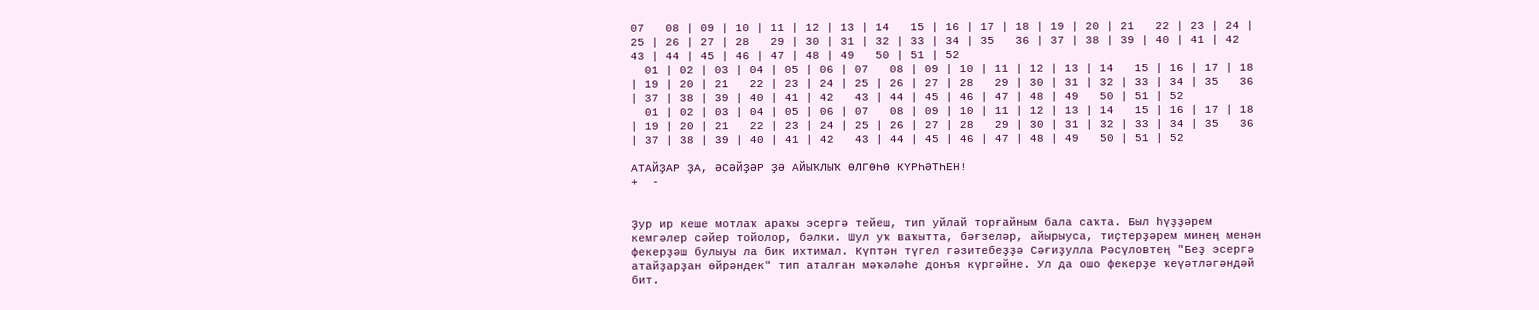07   08 | 09 | 10 | 11 | 12 | 13 | 14   15 | 16 | 17 | 18 | 19 | 20 | 21   22 | 23 | 24 | 25 | 26 | 27 | 28   29 | 30 | 31 | 32 | 33 | 34 | 35   36 | 37 | 38 | 39 | 40 | 41 | 42   43 | 44 | 45 | 46 | 47 | 48 | 49   50 | 51 | 52
  01 | 02 | 03 | 04 | 05 | 06 | 07   08 | 09 | 10 | 11 | 12 | 13 | 14   15 | 16 | 17 | 18 | 19 | 20 | 21   22 | 23 | 24 | 25 | 26 | 27 | 28   29 | 30 | 31 | 32 | 33 | 34 | 35   36 | 37 | 38 | 39 | 40 | 41 | 42   43 | 44 | 45 | 46 | 47 | 48 | 49   50 | 51 | 52
  01 | 02 | 03 | 04 | 05 | 06 | 07   08 | 09 | 10 | 11 | 12 | 13 | 14   15 | 16 | 17 | 18 | 19 | 20 | 21   22 | 23 | 24 | 25 | 26 | 27 | 28   29 | 30 | 31 | 32 | 33 | 34 | 35   36 | 37 | 38 | 39 | 40 | 41 | 42   43 | 44 | 45 | 46 | 47 | 48 | 49   50 | 51 | 52

АТАЙҘАР ҘА, ӘСӘЙҘӘР ҘӘ АЙЫҠЛЫҠ ӨЛГӨҺӨ КҮРҺӘТҺЕН!
+  -


Ҙур ир кеше мотлаҡ араҡы эсергә тейеш, тип уйлай торғайным бала саҡта. Был һүҙҙәрем кемгәлер сәйер тойолор, бәлки. Шул уҡ ваҡытта, бәғзеләр, айырыуса, тиҫтерҙәрем минең менән фекерҙәш булыуы ла бик ихтимал. Күптән түгел гәзитебеҙҙә Сәғиҙулла Рәсүловтең "Беҙ эсергә атайҙарҙан өйрәндек" тип аталған мәҡәләһе донъя күргәйне. Ул да ошо фекерҙе ҡеүәтләгәндәй бит.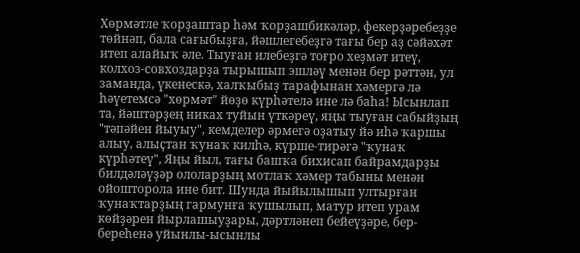Хөрмәтле ҡорҙаштар һәм ҡорҙашбикәләр, фекерҙәребеҙҙе төйнәп, бала сағыбыҙға, йәшлегебеҙгә тағы бер аҙ сәйәхәт итеп алайыҡ әле. Тыуған илебеҙгә тоғро хеҙмәт итеү, колхоз-совхоздарҙа тырышып эшләү менән бер рәттән, ул заманда, үкенескә, халҡыбыҙ тарафынан хәмергә лә һәүетемсә "хөрмәт" йөҙө күрһәтелә ине лә баһа! Ысынлап та, йәштәрҙең никах туйын үткәреү, яңы тыуған сабыйҙың "тәпәйен йыуыу", кемделер әрмегә оҙатыу йә иһә ҡаршы алыу, алыҫтан ҡунаҡ килһә, күрше-тирәгә "ҡунаҡ күрһәтеү", Яңы йыл, тағы башҡа бихисап байрамдарҙы билдәләүҙәр ололарҙың мотлаҡ хәмер табыны менән ойошторола ине бит. Шунда йыйылышып ултырған ҡунаҡтарҙың гармунға ҡушылып, матур итеп урам көйҙәрен йырлашыуҙары, дәртләнеп бейеүҙәре, бер-береһенә уйынлы-ысынлы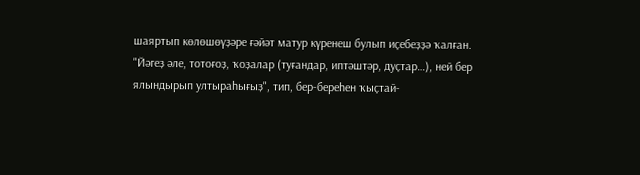шаяртып көлөшөүҙәре ғәйәт матур күренеш булып иҫебеҙҙә ҡалған.
"Йәгеҙ әле, тотоғоҙ, ҡоҙалар (туғандар, иптәштәр, дуҫтар…), ней бер ялындырып ултыраһығыҙ", тип, бер-береһен ҡыҫтай-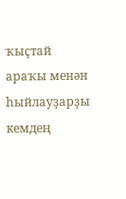ҡыҫтай араҡы менән һыйлауҙарҙы кемдең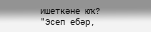ишеткәне юҡ? "Эсеп ебәр,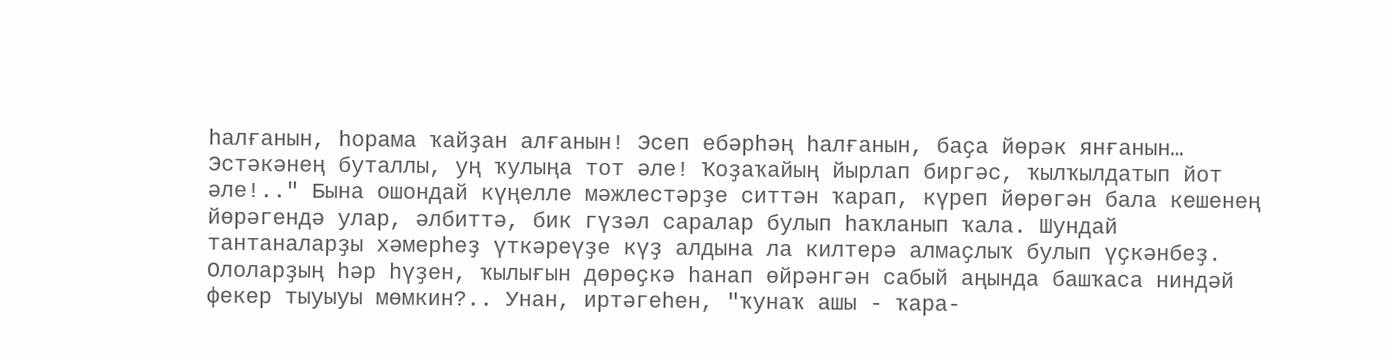һалғанын, һорама ҡайҙан алғанын! Эсеп ебәрһәң һалғанын, баҫа йөрәк янғанын… Эстәкәнең буталлы, уң ҡулыңа тот әле! Ҡоҙаҡайың йырлап биргәс, ҡылҡылдатып йот әле!.." Бына ошондай күңелле мәжлестәрҙе ситтән ҡарап, күреп йөрөгән бала кешенең йөрәгендә улар, әлбиттә, бик гүзәл саралар булып һаҡланып ҡала. Шундай тантаналарҙы хәмерһеҙ үткәреүҙе күҙ алдына ла килтерә алмаҫлыҡ булып үҫкәнбеҙ. Ололарҙың һәр һүҙен, ҡылығын дөрөҫкә һанап өйрәнгән сабый аңында башҡаса ниндәй фекер тыуыуы мөмкин?.. Унан, иртәгеһен, "ҡунаҡ ашы - ҡара-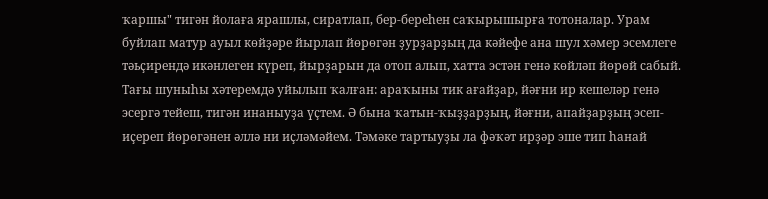ҡаршы" тигән йолаға ярашлы, сиратлап, бер-береһен саҡырышырға тотоналар. Урам буйлап матур ауыл көйҙәре йырлап йөрөгән ҙурҙарҙың да кәйефе ана шул хәмер эсемлеге тәьҫирендә икәнлеген күреп, йырҙарын да отоп алып, хатта эстән генә көйләп йөрөй сабый.
Тағы шуныһы хәтеремдә уйылып ҡалған: араҡыны тик ағайҙар, йәғни ир кешеләр генә эсергә тейеш, тигән инаныуҙа үҫтем. Ә бына ҡатын-ҡыҙҙарҙың, йәғни, апайҙарҙың эсеп-иҫереп йөрөгәнен әллә ни иҫләмәйем. Тәмәке тартыуҙы ла фәҡәт ирҙәр эше тип һанай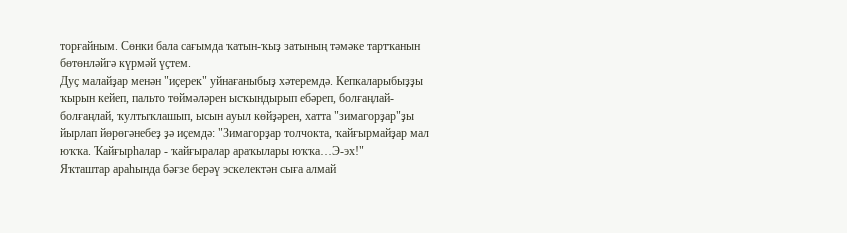торғайным. Сөнки бала сағымда ҡатын-ҡыҙ затының тәмәке тартҡанын бөтөнләйгә күрмәй үҫтем.
Дуҫ малайҙар менән "иҫерек" уйнағаныбыҙ хәтеремдә. Кепкаларыбыҙҙы ҡырын кейеп, пальто төймәләрен ысҡындырып ебәреп, болғаңлай-болғаңлай, ҡултыҡлашып, ысын ауыл көйҙәрен, хатта "зимагорҙар"ҙы йырлап йөрөгәнебеҙ ҙә иҫемдә: "Зимагорҙар толчокта, ҡайғырмайҙар мал юҡҡа. Ҡайғырһалар - ҡайғыралар араҡылары юҡҡа…Э-эх!"
Яҡташтар араһында бәғзе берәү эскелектән сыға алмай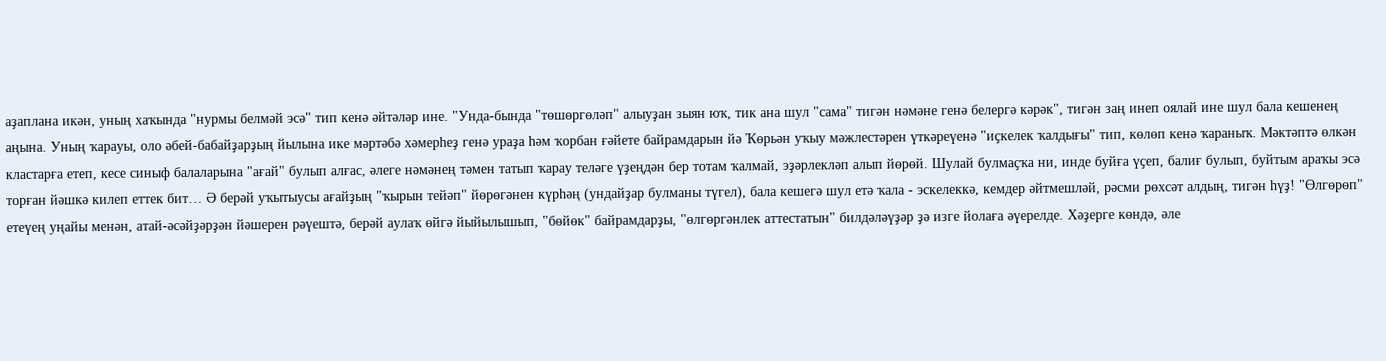аҙаплана икән, уның хаҡында "нурмы белмәй эсә" тип кенә әйтәләр ине. "Унда-бында "төшөргөләп" алыуҙан зыян юҡ, тик ана шул "сама" тигән нәмәне генә белергә кәрәк", тигән заң инеп оялай ине шул бала кешенең аңына. Уның ҡарауы, оло әбей-бабайҙарҙың йылына ике мәртәбә хәмерһеҙ генә ураҙа һәм ҡорбан ғәйете байрамдарын йә Ҡөрьән уҡыу мәжлестәрен үткәреүенә "иҫкелек ҡалдығы" тип, көлөп кенә ҡараныҡ. Мәктәптә өлкән кластарға етеп, кесе синыф балаларына "ағай" булып алғас, әлеге нәмәнең тәмен татып ҡарау теләге үҙеңдән бер тотам ҡалмай, эҙәрлекләп алып йөрөй. Шулай булмаҫҡа ни, инде буйға үҫеп, балиғ булып, буйтым араҡы эсә торған йәшкә килеп еттек бит… Ә берәй уҡытыусы ағайҙың "ҡырын тейәп" йөрөгәнен күрһәң (ундайҙар булманы түгел), бала кешегә шул етә ҡала - эскелеккә, кемдер әйтмешләй, рәсми рөхсәт алдың, тигән һүҙ! "Өлгөрөп" етеүең уңайы менән, атай-әсәйҙәрҙән йәшерен рәүештә, берәй аулаҡ өйгә йыйылышып, "бөйөк" байрамдарҙы, "өлгөргәнлек аттестатын" билдәләүҙәр ҙә изге йолаға әүерелде. Хәҙерге көндә, әле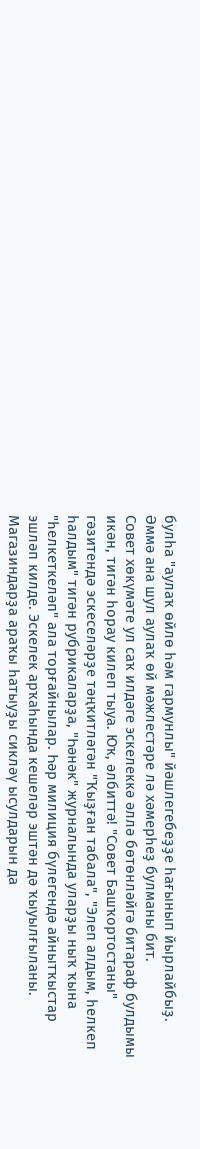булһа "аулаҡ өйлө һәм гармунлы" йәшлегебеҙҙе һағынып йырлайбыҙ. Әммә ана шул аулаҡ өй мәжлестәре лә хәмерһеҙ булманы бит.
Совет хөкүмәте ул саҡ илдәге эскелеккә әллә бөтөнләйгә битараф булдымы икән, тигән һорау килеп тыуа. Юҡ, әлбиттә! "Совет Башҡортостаны" гәзитендә эскеселәрҙе тәңҡитләгән "Ҡыҙған табала", "Элеп алдым, һелкеп һалдым" тигән рубрикаларҙа, "Һәнәк" журналында уларҙы ныҡ ҡына "һелкеткеләп" ала торғайнылар. Һәр милиция бүлегендә айнытҡыстар эшләп килде. Эскелек арҡаһында кешеләр эштән дә ҡыуылғыланы. Магазиндарҙа араҡы һатыуҙы сикләү ысулдарын да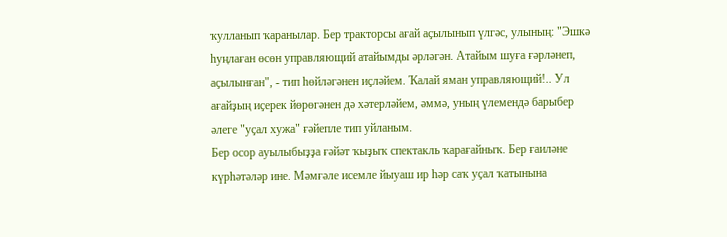ҡулланып ҡаранылар. Бер тракторсы ағай аҫылынып үлгәс, улының: "Эшкә һуңлаған өсөн управляющий атайымды әрләгән. Атайым шуға ғәрләнеп, аҫылынған", - тип һөйләгәнен иҫләйем. Ҡалай яман управляющий!.. Ул ағайҙың иҫерек йөрөгәнен дә хәтерләйем, әммә, уның үлемендә барыбер әлеге "уҫал хужа" ғәйепле тип уйланым.
Бер осор ауылыбыҙҙа ғәйәт ҡыҙыҡ спектакль ҡарағайныҡ. Бер ғаиләне күрһәтәләр ине. Мәмғәле исемле йыуаш ир һәр саҡ уҫал ҡатынына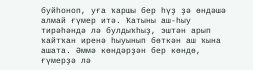буйһоноп, уға ҡаршы бер һүҙ ҙә өндәшә алмай ғүмер итә. Ҡатыны аш-һыу тирәһәндә лә булдыҡһыҙ, эштән арып ҡайтҡан иренә һыуынып бөткән аш ҡына ашата. Әммә көндәрҙән бер көндө, ғүмерҙә лә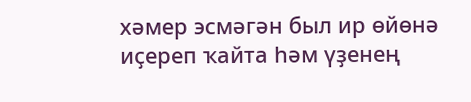хәмер эсмәгән был ир өйөнә иҫереп ҡайта һәм үҙенең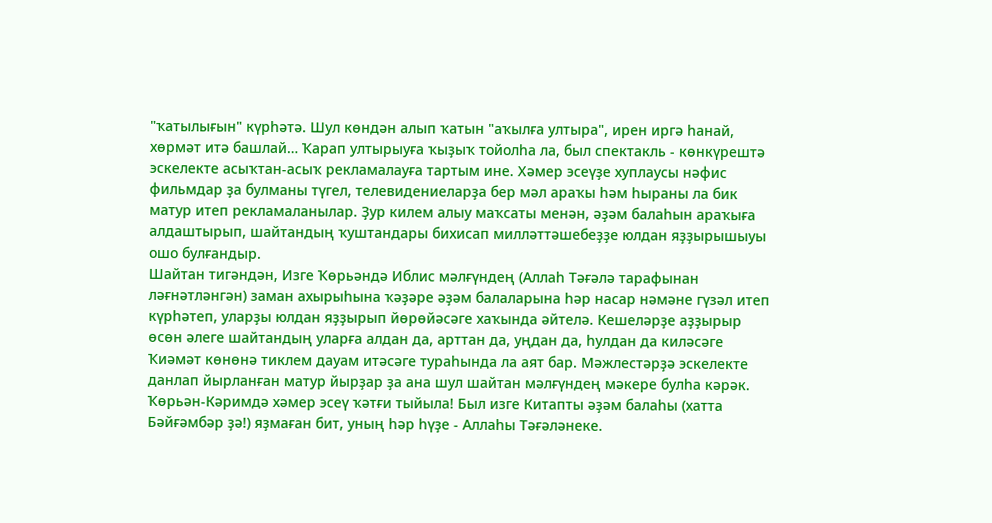"ҡатылығын" күрһәтә. Шул көндән алып ҡатын "аҡылға ултыра", ирен иргә һанай, хөрмәт итә башлай… Ҡарап ултырыуға ҡыҙыҡ тойолһа ла, был спектакль - көнкүрештә эскелекте асыҡтан-асыҡ рекламалауға тартым ине. Хәмер эсеүҙе хуплаусы нәфис фильмдар ҙа булманы түгел, телевидениеларҙа бер мәл араҡы һәм һыраны ла бик матур итеп рекламаланылар. Ҙур килем алыу маҡсаты менән, әҙәм балаһын араҡыға алдаштырып, шайтандың ҡуштандары бихисап милләттәшебеҙҙе юлдан яҙҙырышыуы ошо булғандыр.
Шайтан тигәндән, Изге Ҡөрьәндә Иблис мәлғүндең (Аллаһ Тәғәлә тарафынан ләғнәтләнгән) заман ахырыһына ҡәҙәре әҙәм балаларына һәр насар нәмәне гүзәл итеп күрһәтеп, уларҙы юлдан яҙҙырып йөрөйәсәге хаҡында әйтелә. Кешеләрҙе аҙҙырыр өсөн әлеге шайтандың уларға алдан да, арттан да, уңдан да, һулдан да киләсәге Ҡиәмәт көнөнә тиклем дауам итәсәге тураһында ла аят бар. Мәжлестәрҙә эскелекте данлап йырланған матур йырҙар ҙа ана шул шайтан мәлғүндең мәкере булһа кәрәк. Ҡөрьән-Кәримдә хәмер эсеү ҡәтғи тыйыла! Был изге Китапты әҙәм балаһы (хатта Бәйғәмбәр ҙә!) яҙмаған бит, уның һәр һүҙе - Аллаһы Тәғәләнеке.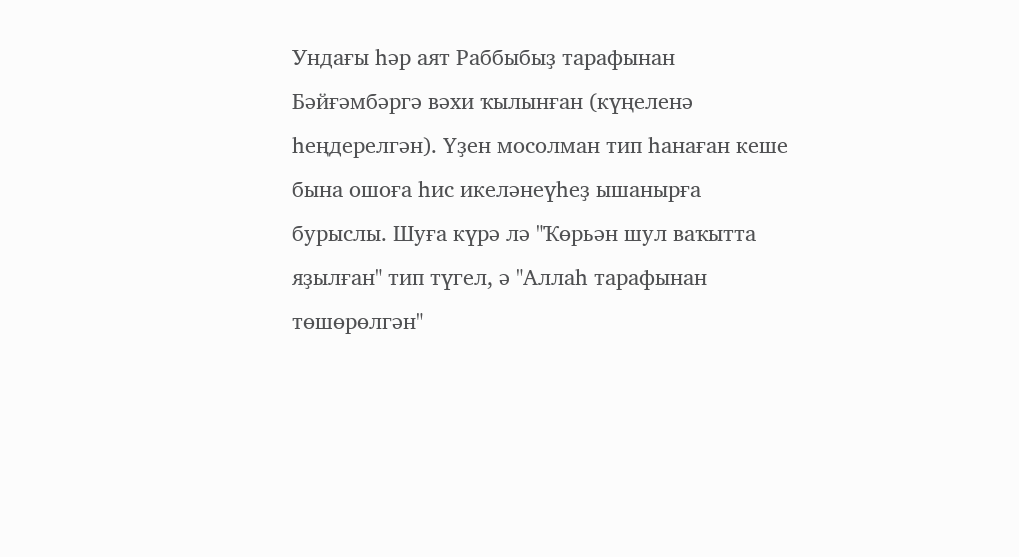Ундағы һәр аят Раббыбыҙ тарафынан Бәйғәмбәргә вәхи ҡылынған (күңеленә һеңдерелгән). Үҙен мосолман тип һанаған кеше бына ошоға һис икеләнеүһеҙ ышанырға бурыслы. Шуға күрә лә "Ҡөрьән шул ваҡытта яҙылған" тип түгел, ә "Аллаһ тарафынан төшөрөлгән"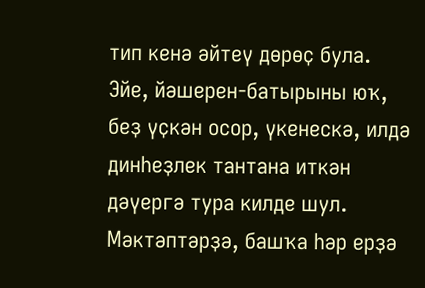тип кенә әйтеү дөрөҫ була.
Эйе, йәшерен-батырыны юҡ, беҙ үҫкән осор, үкенескә, илдә динһеҙлек тантана иткән дәүергә тура килде шул. Мәктәптәрҙә, башҡа һәр ерҙә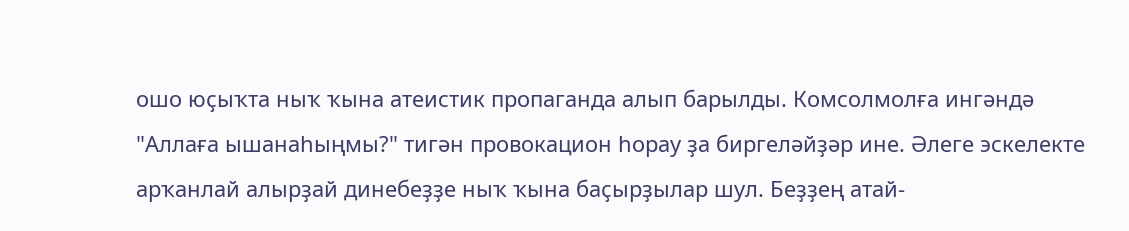ошо юҫыҡта ныҡ ҡына атеистик пропаганда алып барылды. Комсолмолға ингәндә "Аллаға ышанаһыңмы?" тигән провокацион һорау ҙа биргеләйҙәр ине. Әлеге эскелекте арҡанлай алырҙай динебеҙҙе ныҡ ҡына баҫырҙылар шул. Беҙҙең атай-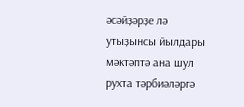әсәйҙәрҙе лә утыҙынсы йылдары мәктәптә ана шул рухта тәрбиәләргә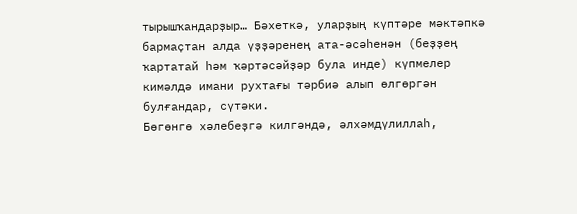тырышҡандарҙыр… Бәхеткә, уларҙың күптәре мәктәпкә бармаҫтан алда үҙҙәренең ата-әсәһенән (беҙҙең ҡартатай һәм ҡәртәсәйҙәр була инде) күпмелер кимәлдә имани рухтағы тәрбиә алып өлгөргән булғандар, сүтәки.
Бөгөнгө хәлебеҙгә килгәндә, әлхәмдүлиллаһ,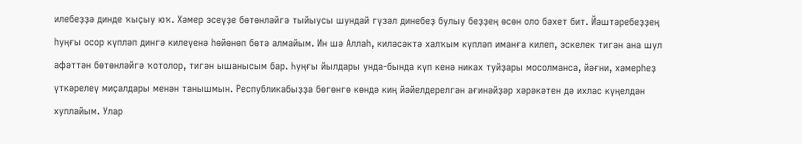илебеҙҙә динде ҡыҫыу юҡ. Хәмер эсеүҙе бөтөнләйгә тыйыусы шундай гүзәл динебеҙ булыу беҙҙең өсөн оло бәхет бит. Йәштәребеҙҙең һуңғы осор күпләп дингә килеүенә һөйөнөп бөтә алмайым. Ин шә Аллаһ, киләсәктә халҡым күпләп иманға килеп, эскелек тигән ана шул афәттән бөтөнләйгә ҡотолор, тигән ышанысым бар. Һуңғы йылдары унда-бында күп кенә никах туйҙары мосолманса, йәғни, хәмерһеҙ үткәрелеү миҫалдары менән танышмын. Республикабыҙҙа бөгөнгө көндә киң йәйелдерелгән ағинәйҙәр хәрәкәтен дә ихлас күңелдән хуплайым. Улар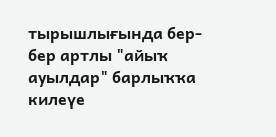тырышлығында бер-бер артлы "айыҡ ауылдар" барлыҡҡа килеүе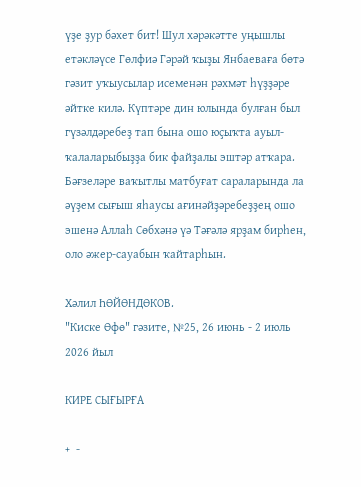үҙе ҙур бәхет бит! Шул хәрәкәтте уңышлы етәкләүсе Гөлфиә Гәрәй ҡыҙы Янбаеваға бөтә гәзит уҡыусылар исеменән рәхмәт һүҙҙәре әйтке килә. Күптәре дин юлында булған был гүзәлдәребеҙ тап бына ошо юҫыҡта ауыл-ҡалаларыбыҙҙа бик файҙалы эштәр атҡара. Бәғзеләре ваҡытлы матбуғат сараларында ла әүҙем сығыш яһаусы ағинәйҙәребеҙҙең ошо эшенә Аллаһ Сөбхәнә үә Тәғәлә ярҙам бирһен, оло әжер-сауабын ҡайтарһын.

Хәлил ҺӨЙӨНДӨКОВ.
"Киске Өфө" гәзите, №25, 26 июнь - 2 июль 2026 йыл

КИРЕ СЫҒЫРҒА

+  -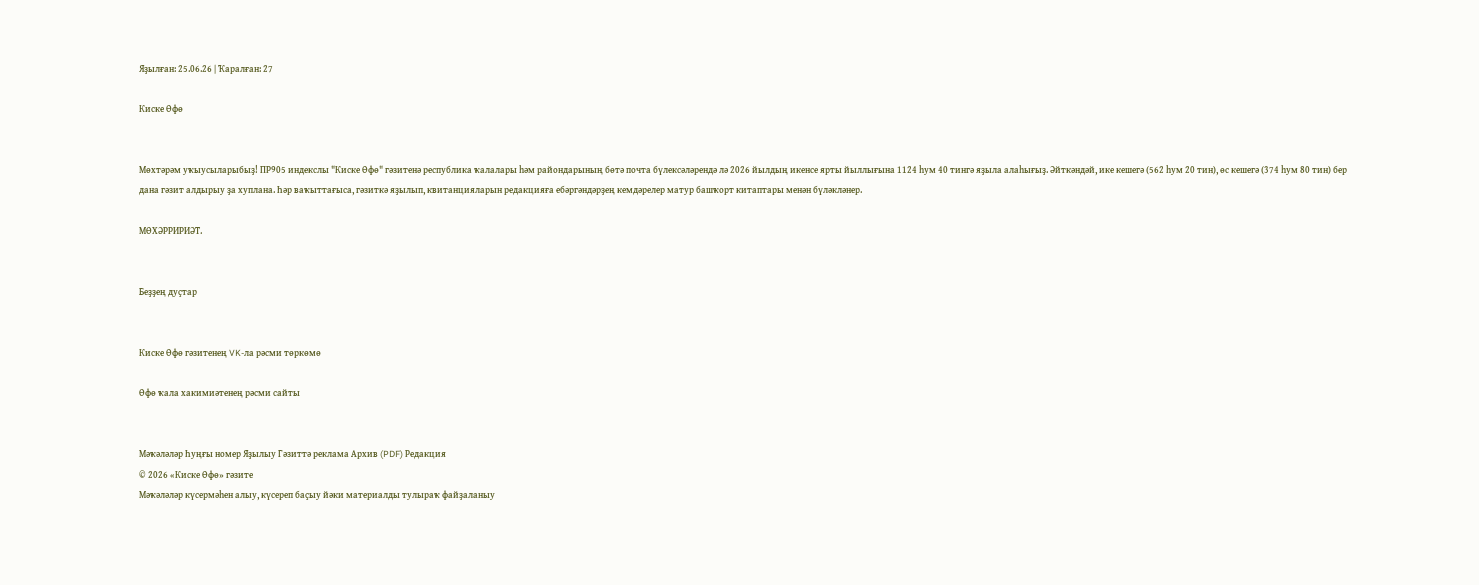Яҙылған: 25.06.26 | Ҡаралған: 27

Киске Өфө


Мөхтәрәм уҡыусыларыбыҙ! ПР905 индекслы "Киске Өфө" гәзитенә республика ҡалалары һәм райондарының бөтә почта бүлексәләрендә лә 2026 йылдың икенсе ярты йыллығына 1124 һум 40 тингә яҙыла алаһығыҙ. Әйткәндәй, ике кешегә (562 һум 20 тин), өс кешегә (374 һум 80 тин) бер дана гәзит алдырыу ҙа хуплана. Һәр ваҡыттағыса, гәзиткә яҙылып, квитанцияларын редакцияға ебәргәндәрҙең кемдәрелер матур башҡорт китаптары менән бүләкләнер.

МӨХӘРРИРИӘТ.


Беҙҙең дуҫтар


Киске Өфө гәзитенең VK-ла рәсми төркөмө

Өфө ҡала хакимиәтенең рәсми сайты


Мәҡәләләр Һуңғы номер Яҙылыу Гәзиттә реклама Архив (PDF) Редакция
© 2026 «Киске Өфө» гәзите
Мәҡәләләр күсермәһен алыу, күсереп баҫыу йәки материалды тулыраҡ файҙаланыу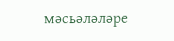мәсьәләләре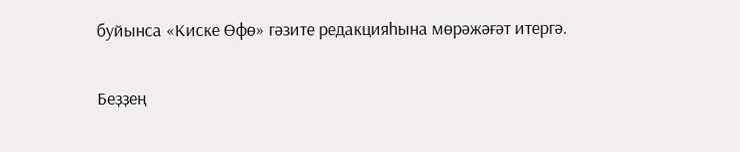буйынса «Киске Өфө» гәзите редакцияһына мөрәжәғәт итергә.

Беҙҙең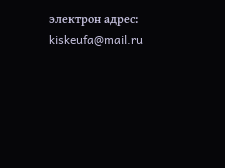электрон адрес: kiskeufa@mail.ru